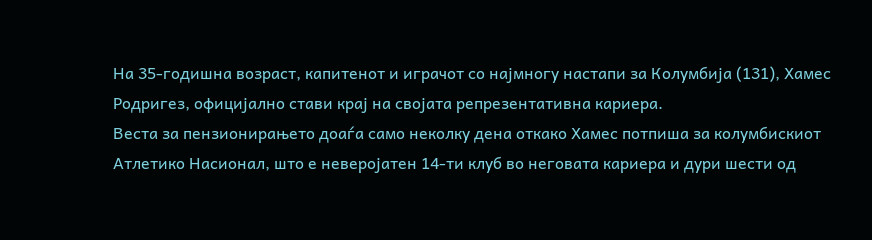На 35-годишна возраст, капитенот и играчот со најмногу настапи за Колумбија (131), Хамес Родригез, официјално стави крај на својата репрезентативна кариера.
Веста за пензионирањето доаѓа само неколку дена откако Хамес потпиша за колумбискиот Атлетико Насионал, што е неверојатен 14-ти клуб во неговата кариера и дури шести од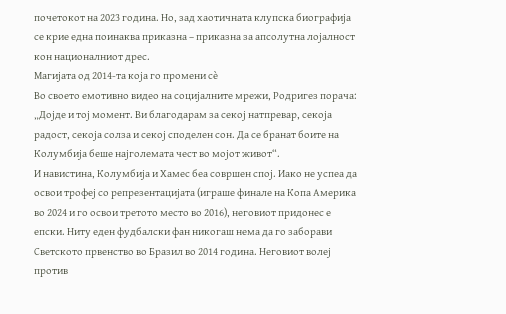почетокот на 2023 година. Но, зад хаотичната клупска биографија се крие една поинаква приказна – приказна за апсолутна лојалност кон националниот дрес.
Магијата од 2014-та која го промени сè
Во своето емотивно видео на социјалните мрежи, Родригез порача: „Дојде и тој момент. Ви благодарам за секој натпревар, секоја радост, секоја солза и секој споделен сон. Да се бранат боите на Колумбија беше најголемата чест во мојот живот“.
И навистина, Колумбија и Хамес беа совршен спој. Иако не успеа да освои трофеј со репрезентацијата (играше финале на Копа Америка во 2024 и го освои третото место во 2016), неговиот придонес е епски. Ниту еден фудбалски фан никогаш нема да го заборави Светското првенство во Бразил во 2014 година. Неговиот волеј против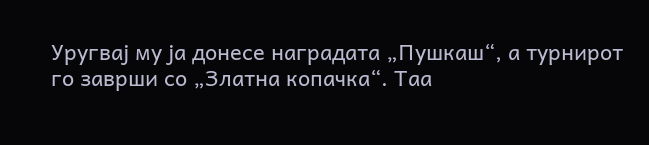Уругвај му ја донесе наградата „Пушкаш“, а турнирот го заврши со „Златна копачка“. Таа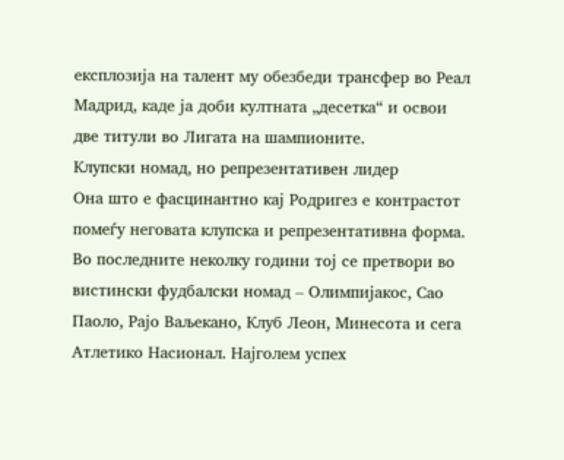експлозија на талент му обезбеди трансфер во Реал Мадрид, каде ја доби култната „десетка“ и освои две титули во Лигата на шампионите.
Клупски номад, но репрезентативен лидер
Она што е фасцинантно кај Родригез е контрастот помеѓу неговата клупска и репрезентативна форма. Во последните неколку години тој се претвори во вистински фудбалски номад – Олимпијакос, Сао Паоло, Рајо Ваљекано, Клуб Леон, Минесота и сега Атлетико Насионал. Најголем успех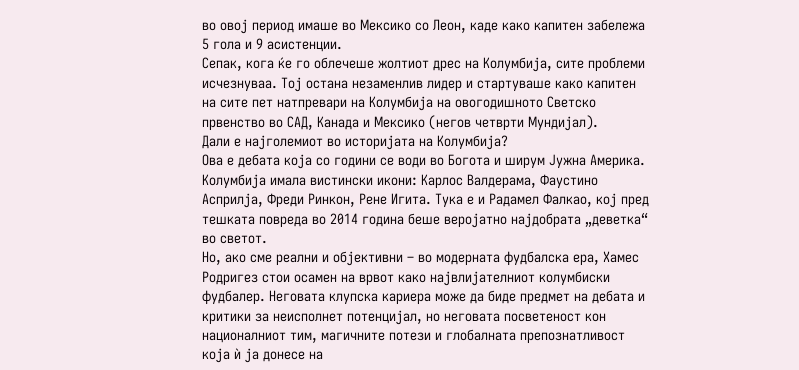во овој период имаше во Мексико со Леон, каде како капитен забележа 5 гола и 9 асистенции.
Сепак, кога ќе го облечеше жолтиот дрес на Колумбија, сите проблеми исчезнуваа. Тој остана незаменлив лидер и стартуваше како капитен на сите пет натпревари на Колумбија на овогодишното Светско првенство во САД, Канада и Мексико (негов четврти Мундијал).
Дали е најголемиот во историјата на Колумбија?
Ова е дебата која со години се води во Богота и ширум Јужна Америка. Колумбија имала вистински икони: Карлос Валдерама, Фаустино Асприлја, Фреди Ринкон, Рене Игита. Тука е и Радамел Фалкао, кој пред тешката повреда во 2014 година беше веројатно најдобрата „деветка“ во светот.
Но, ако сме реални и објективни – во модерната фудбалска ера, Хамес Родригез стои осамен на врвот како највлијателниот колумбиски фудбалер. Неговата клупска кариера може да биде предмет на дебата и критики за неисполнет потенцијал, но неговата посветеност кон националниот тим, магичните потези и глобалната препознатливост која ѝ ја донесе на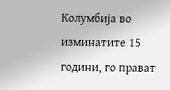Колумбија во изминатите 15 години, го прават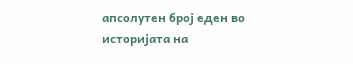апсолутен број еден во историјата на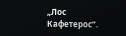„Лос Кафетерос“.